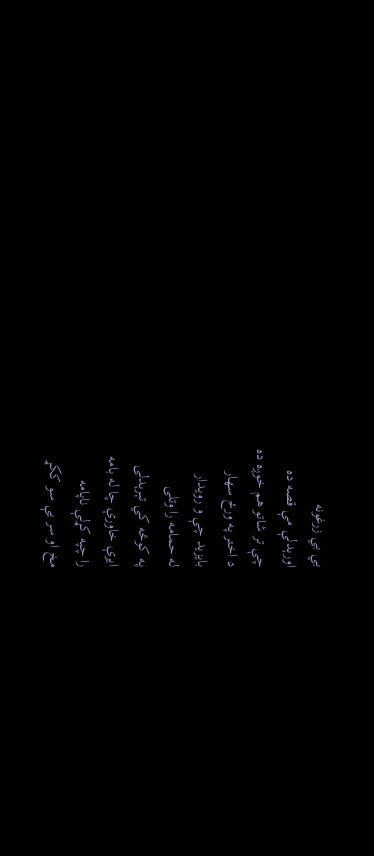بي بي زرغونه
اورېدلې مې قصه ده
چې تر شاتو هم خوږه ده
د اختر په ورځ سهار
بایزید چې و رویدار
له حمامه را وتلی
په کوڅه کي تېرېدلی
ایرې خاورې چا له بامه
را چپه کړلې ناپامه
مخ او سر یې سو ککړ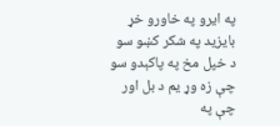په ایرو په خاورو خړ
بایزید په شکر کښو سو
د خپل مخ په پاکېدو سو
چې زه وړ یم د بل اور
چې په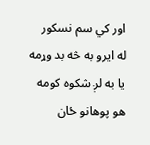اور کي سم نسکور
له ایرو به څه بد وړمه
یا به لږ شکوه کومه
هو پوهانو ځان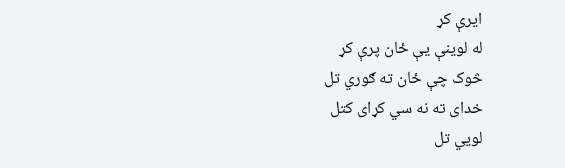ایرې کړ
له لوینې یې ځان پرې کړ
څوک چې ځان ته ګوري تل
خدای ته نه سي کړای کتل
لویي تل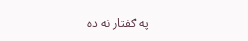په ګفتار نه ده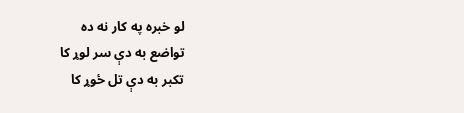لو خبره په کار نه ده
تواضع به دې سر لوړ کا
تکبر به دې تل ځوړ کا